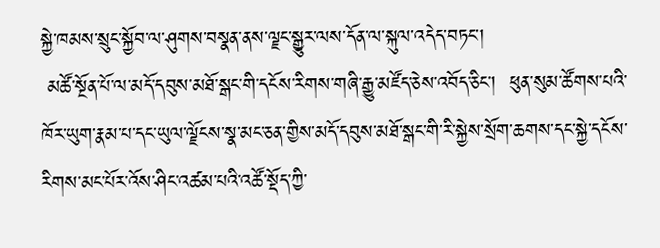སྐྱེ་ཁམས་སྲུང་སྐྱོབ་ལ་ཤུགས་བསྣན་ནས་ལྗང་སྒྱུར་ལས་དོན་ལ་སྐུལ་འདེད་བཏང་།
 མཚོ་སྔོན་པོ་ལ་མདོ་དབུས་མཐོ་སྒང་གི་དངོས་རིགས་གཞི་རྒྱུ་མཛོད་ཅེས་འབོད་ཅིང་།  ཕུན་སུམ་ཚོགས་པའི་ཁོར་ཡུག་རྣམ་པ་དང་ཡུལ་ལྗོངས་སྣ་མང་ཅན་གྱིས་མདོ་དབུས་མཐོ་སྒང་གི་རི་སྐྱེས་སྲོག་ཆགས་དང་སྐྱེ་དངོས་རིགས་མང་པོར་འོས་ཤིང་འཚམ་པའི་འཚོ་སྡོད་ཀྱི་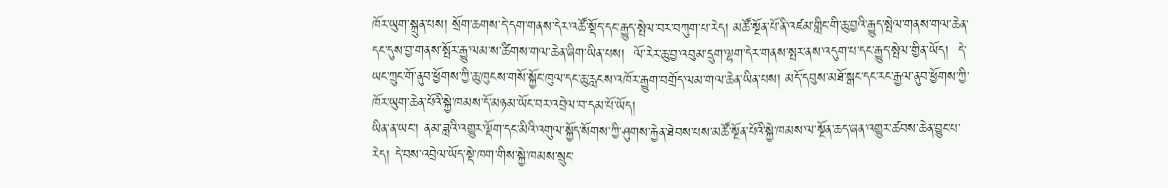ཁོར་ཡུག་སྐྲུན་པས། སྲོག་ཆགས་དེ་དག་གནས་དེར་འཚོ་སྡོད་དང་རྒྱུད་སྤེལ་བར་བཀུག་པ་རེད། མཚོ་སྔོན་པོ་ནི་འཛམ་གླིང་གི་ཆུ་བྱའི་རྒྱུད་སྤེལ་གནས་གལ་ཆེན་དང་དུས་བྱ་གནས་སྤོར་རྒྱུ་ལམ་ས་ཚིགས་གལ་ཆེན་ཞིག་ཡིན་པས།  ལོ་རེར་ཆུ་བྱ་འབུམ་དྲུག་ལྷག་དེར་གནས་སྤར་ནས་འདུག་པ་དང་རྒྱུད་སྤེལ་གྱིན་ཡོད།  དེ་ཡང་ཀྲུང་གོ་ནུབ་ཕྱོགས་ཀྱི་ཆུ་ཁུངས་གསོ་སྐྱོང་ཁུལ་དང་ཆུ་རླངས་འཁོར་རྒྱུག་བགྲོད་ལམ་གལ་ཆེན་ཡིན་པས། མདོ་དབུས་མཐོ་སྒང་དང་རང་རྒྱལ་ནུབ་ཕྱོགས་ཀྱི་ཁོར་ཡུག་ཆེན་པོའི་སྐྱེ་ཁམས་དོ་མཉམ་ཡོང་བར་འབྲེལ་བ་དམ་པོ་ཡོད།
ཡིན་ན་ཡང་། ནམ་ཟླའི་འགྱུར་ལྡོག་དང་མིའི་འགུལ་སྐྱོད་སོགས་ཀྱི་ཤུགས་རྐྱེན་ཐེབས་པས་མཚོ་སྔོན་པོའི་སྐྱེ་ཁམས་ལ་སྔོན་ཆད་ཞན་འགྱུར་ཚབས་ཆེན་བྱུང་པ་རེད། དེ་བས་འབྲེལ་ཡོད་སྡེ་ཁག་གིས་སྐྱེ་ཁམས་སྲུང་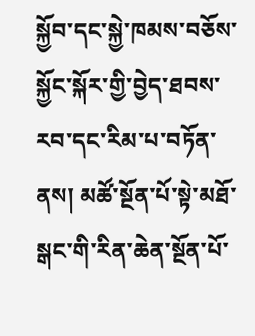སྐྱོབ་དང་སྐྱེ་ཁམས་བཅོས་སྐྱོང་སྐོར་གྱི་བྱེད་ཐབས་རབ་དང་རིམ་པ་བཏོན་ནས། མཚོ་སྔོན་པོ་སྟེ་མཐོ་སྒང་གི་རིན་ཆེན་སྔོན་པོ་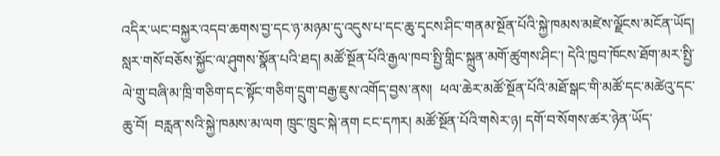འདིར་ཡང་བསྐྱར་འདབ་ཆགས་བྱ་དང་ཉ་མཉམ་དུ་འདུས་པ་དང་ཆུ་དྭངས་ཤིང་གནམ་སྔོན་པོའི་སྐྱེ་ཁམས་མཛེས་ལྗོངས་མངོན་ཡོད།
སླར་གསོ་བཅོས་སྐྱོང་ལ་ཤུགས་སྣོན་པའི་ཐད། མཚོ་སྔོན་པོའི་རྒྱལ་ཁབ་སྤྱི་གླིང་སྐྲུན་མགོ་ཚུགས་ཤིང་། དེའི་ཁྱབ་ཁོངས་ཐོག་མར་སྤྱི་ལེ་གྲུ་བཞི་མ་ཁྲི་གཅིག་དང་སྟོང་གཅིག་དྲུག་བརྒྱ་ཇུས་འགོད་བྱས་ནས།  ཕལ་ཆེར་མཚོ་སྔོན་པོའི་མཐོ་སྒང་གི་མཚོ་དང་མཚེའུ་དང་ཆུ་བོ།  བརླན་སའི་སྐྱེ་ཁམས་མ་ལག ཁྲུང་ཁྲུང་སྐེ་ནག ངང་དཀར། མཚོ་སྔོན་པོའི་གསེར་ཉ། དགོ་བ་སོགས་ཚར་ཉེན་ཡོད་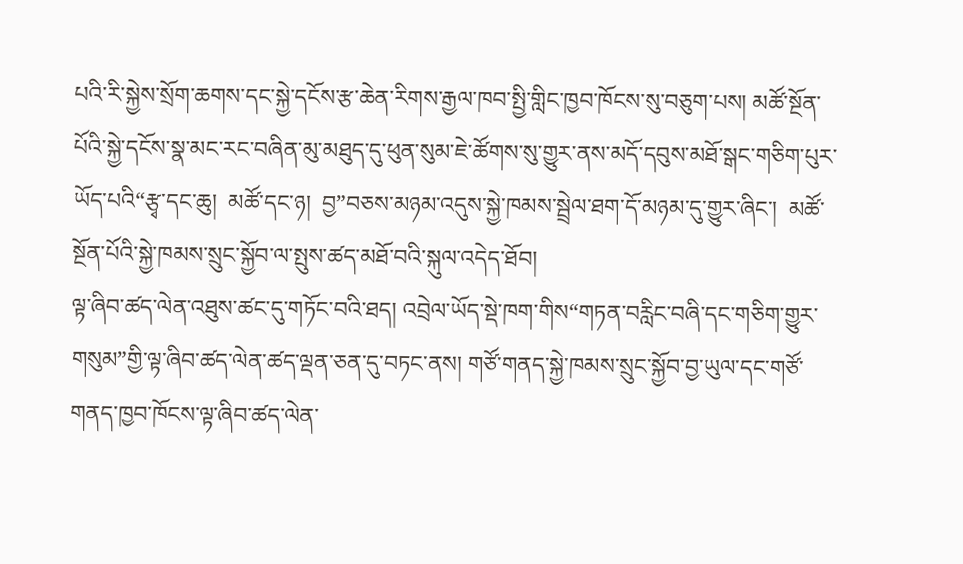པའི་རི་སྐྱེས་སྲོག་ཆགས་དང་སྐྱེ་དངོས་རྩ་ཆེན་རིགས་རྒྱལ་ཁབ་སྤྱི་གླིང་ཁྱབ་ཁོངས་སུ་བཅུག་པས། མཚོ་སྔོན་པོའི་སྐྱེ་དངོས་སྣ་མང་རང་བཞིན་མུ་མཐུད་དུ་ཕུན་སུམ་ཇེ་ཚོགས་སུ་གྱུར་ནས་མདོ་དབུས་མཐོ་སྒང་གཅིག་པུར་ཡོད་པའི“རྩྭ་དང་ཆུ།  མཚོ་དང་ཉ།  བྱ”བཅས་མཉམ་འདུས་སྐྱེ་ཁམས་སྦྲེལ་ཐག་དོ་མཉམ་དུ་གྱུར་ཞིང་།  མཚོ་སྔོན་པོའི་སྐྱེ་ཁམས་སྲུང་སྐྱོབ་ལ་སྤུས་ཚད་མཐོ་བའི་སྐུལ་འདེད་ཐོབ།
ལྟ་ཞིབ་ཚད་ལེན་འཐུས་ཚང་དུ་གཏོང་བའི་ཐད། འབྲེལ་ཡོད་སྡེ་ཁག་གིས“གཏན་བརླིང་བཞི་དང་གཅིག་གྱུར་གསུམ”གྱི་ལྟ་ཞིབ་ཚད་ལེན་ཚད་ལྡན་ཅན་དུ་བཏང་ནས། གཙོ་གནད་སྐྱེ་ཁམས་སྲུང་སྐྱོབ་བྱ་ཡུལ་དང་གཙོ་གནད་ཁྱབ་ཁོངས་ལྟ་ཞིབ་ཚད་ལེན་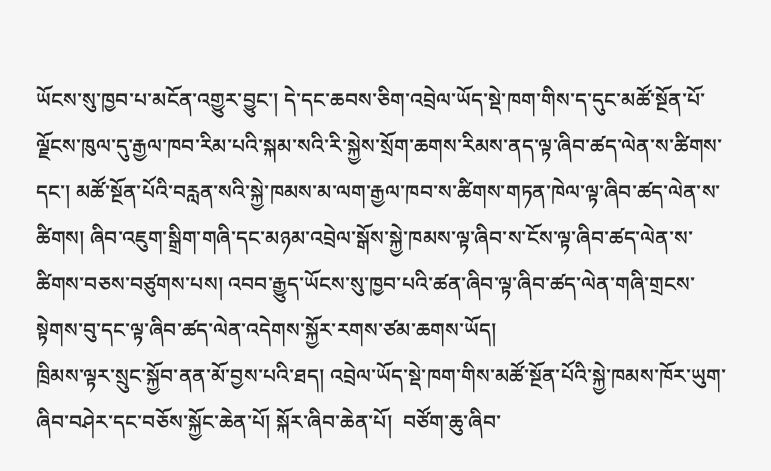ཡོངས་སུ་ཁྱབ་པ་མངོན་འགྱུར་བྱུང་། དེ་དང་ཆབས་ཅིག་འབྲེལ་ཡོད་སྡེ་ཁག་གིས་ད་དུང་མཚོ་སྔོན་པོ་ལྗོངས་ཁུལ་དུ་རྒྱལ་ཁབ་རིམ་པའི་སྐམ་སའི་རི་སྐྱེས་སྲོག་ཆགས་རིམས་ནད་ལྟ་ཞིབ་ཚད་ལེན་ས་ཚིགས་དང་། མཚོ་སྔོན་པོའི་བརླན་སའི་སྐྱེ་ཁམས་མ་ལག་རྒྱལ་ཁབ་ས་ཚིགས་གཏན་ཁེལ་ལྟ་ཞིབ་ཚད་ལེན་ས་ཚིགས། ཞིབ་འཇུག་སྒྲིག་གཞི་དང་མཉམ་འབྲེལ་སྒོས་སྐྱེ་ཁམས་ལྟ་ཞིབ་ས་ངོས་ལྟ་ཞིབ་ཚད་ལེན་ས་ཚིགས་བཅས་བཙུགས་པས། འབབ་རྒྱུད་ཡོངས་སུ་ཁྱབ་པའི་ཚན་ཞིབ་ལྟ་ཞིབ་ཚད་ལེན་གཞི་གྲངས་སྟེགས་བུ་དང་ལྟ་ཞིབ་ཚད་ལེན་འདེགས་སྐྱོར་རགས་ཙམ་ཆགས་ཡོད།
ཁྲིམས་ལྟར་སྲུང་སྐྱོབ་ནན་མོ་བྱས་པའི་ཐད། འབྲེལ་ཡོད་སྡེ་ཁག་གིས་མཚོ་སྔོན་པོའི་སྐྱེ་ཁམས་ཁོར་ཡུག་ཞིབ་བཤེར་དང་བཅོས་སྐྱོང་ཆེན་པོ། སྐོར་ཞིབ་ཆེན་པོ།  བཙོག་ཆུ་ཞིབ་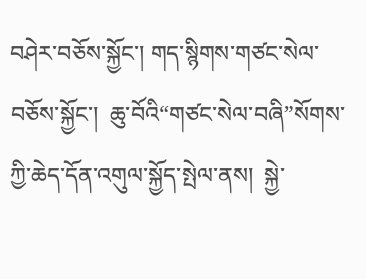བཤེར་བཅོས་སྐྱོང་། གད་སྙིགས་གཙང་སེལ་བཅོས་སྐྱོང་།  ཆུ་བོའི“གཙང་སེལ་བཞི”སོགས་ཀྱི་ཆེད་དོན་འགུལ་སྐྱོད་སྤེལ་ནས།  སྐྱེ་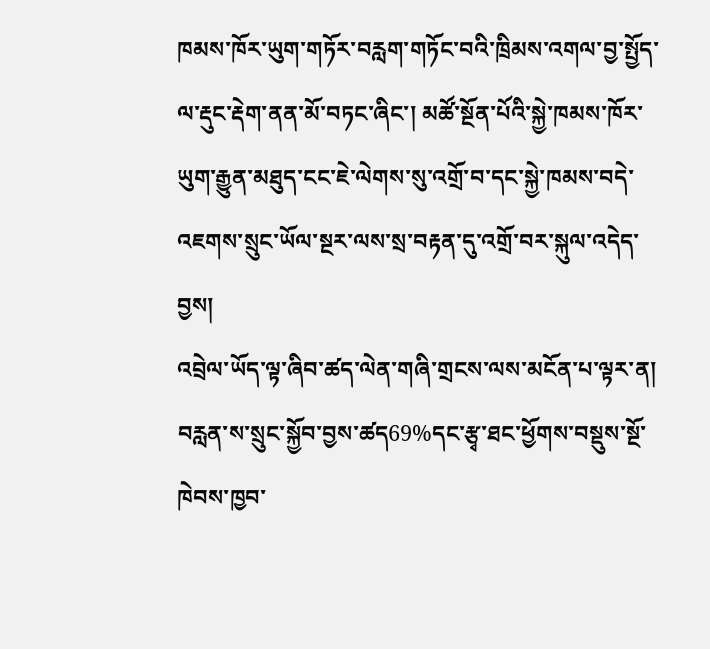ཁམས་ཁོར་ཡུག་གཏོར་བརླག་གཏོང་བའི་ཁྲིམས་འགལ་བྱ་སྤྱོད་ལ་རྡུང་རྡེག་ནན་མོ་བཏང་ཞིང་། མཚོ་སྔོན་པོའི་སྐྱེ་ཁམས་ཁོར་ཡུག་རྒྱུན་མཐུད་ངང་ཇེ་ལེགས་སུ་འགྲོ་བ་དང་སྐྱེ་ཁམས་བདེ་འཇགས་སྲུང་ཡོལ་སྔར་ལས་སྲ་བརྟན་དུ་འགྲོ་བར་སྐུལ་འདེད་བྱས།
འབྲེལ་ཡོད་ལྟ་ཞིབ་ཚད་ལེན་གཞི་གྲངས་ལས་མངོན་པ་ལྟར་ན། བརླན་ས་སྲུང་སྐྱོབ་བྱས་ཚད69%དང་རྩྭ་ཐང་ཕྱོགས་བསྡུས་སྔོ་ཁེབས་ཁྱབ་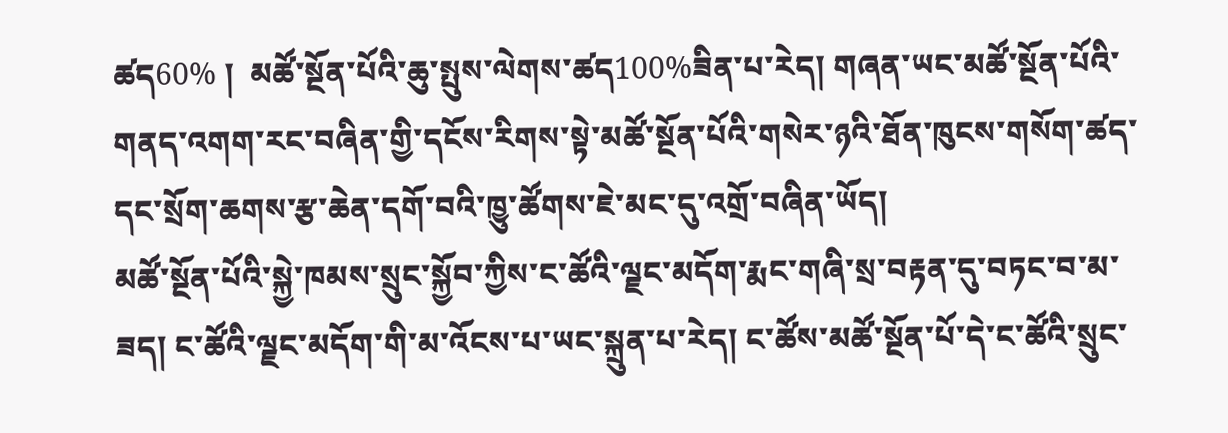ཚད60% །  མཚོ་སྔོན་པོའི་ཆུ་སྤུས་ལེགས་ཚད100%ཟིན་པ་རེད། གཞན་ཡང་མཚོ་སྔོན་པོའི་གནད་འགག་རང་བཞིན་གྱི་དངོས་རིགས་སྟེ་མཚོ་སྔོན་པོའི་གསེར་ཉའི་ཐོན་ཁུངས་གསོག་ཚད་དང་སྲོག་ཆགས་རྩ་ཆེན་དགོ་བའི་ཁྱུ་ཚོགས་ཇེ་མང་དུ་འགྲོ་བཞིན་ཡོད།
མཚོ་སྔོན་པོའི་སྐྱེ་ཁམས་སྲུང་སྐྱོབ་ཀྱིས་ང་ཚོའི་ལྗང་མདོག་རྨང་གཞི་སྲ་བརྟན་དུ་བཏང་བ་མ་ཟད། ང་ཚོའི་ལྗང་མདོག་གི་མ་འོངས་པ་ཡང་སྐྲུན་པ་རེད། ང་ཚོས་མཚོ་སྔོན་པོ་དེ་ང་ཚོའི་སྲུང་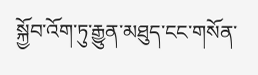སྐྱོབ་འོག་ཏུ་རྒྱུན་མཐུད་ངང་གསོན་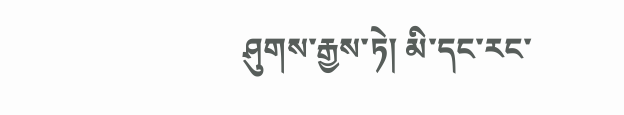ཤུགས་རྒྱས་ཏེ། མི་དང་རང་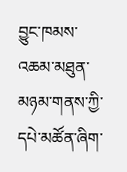བྱུང་ཁམས་འཆམ་མཐུན་མཉམ་གནས་ཀྱི་དཔེ་མཚོན་ཞིག་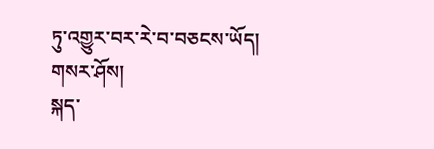ཏུ་འགྱུར་བར་རེ་བ་བཅངས་ཡོད།
གསར་ཤོས།
སྐད་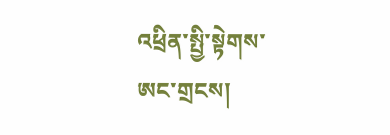འཕྲིན་སྤྱི་སྟེགས་ཨང་གྲངས།